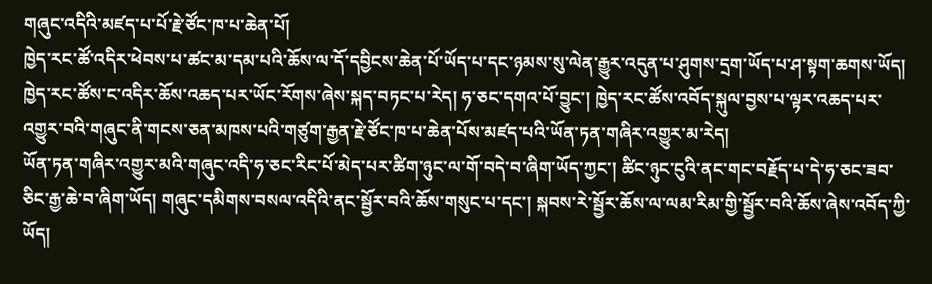གཞུང་འདིའི་མཛད་པ་པོ་རྗེ་ཙོང་ཁ་པ་ཆེན་པོ།
ཁྱེད་རང་ཚོ་འདིར་ཕེབས་པ་ཚང་མ་དམ་པའི་ཆོས་ལ་དོ་དབྱིངས་ཆེན་པོ་ཡོད་པ་དང་ཉམས་སུ་ལེན་རྒྱུར་འདུན་པ་ཤུགས་དྲག་ཡོད་པ་ཤ་སྟག་ཆགས་ཡོད། ཁྱེད་རང་ཚོས་ང་འདིར་ཆོས་འཆད་པར་ཡོང་རོགས་ཞེས་སྐད་བཏང་པ་རེད། ཧ་ཅང་དགའ་པོ་བྱུང་། ཁྱེད་རང་ཚོས་འབོད་སྐུལ་བྱས་པ་ལྟར་འཆད་པར་འགྱུར་བའི་གཞུང་ནི་གངས་ཅན་མཁས་པའི་གཙུག་རྒྱན་རྗེ་ཙོང་ཁ་པ་ཆེན་པོས་མཛད་པའི་ཡོན་ཏན་གཞིར་འགྱུར་མ་རེད།
ཡོན་ཏན་གཞིར་འགྱུར་མའི་གཞུང་འདི་ཧ་ཅང་རིང་པོ་མེད་པར་ཚིག་ཉུང་ལ་གོ་བདེ་བ་ཞིག་ཡོད་ཀྱང་། ཚིང་ཉུང་ངུའི་ནང་གང་བརྗོད་པ་དེ་ཧ་ཅང་ཟབ་ཅིང་རྒྱ་ཆེ་བ་ཞིག་ཡོད། གཞུང་དམིགས་བསལ་འདིའི་ནང་སྦྱོར་བའི་ཆོས་གསུང་པ་དང་། སྐབས་རེ་སྦྱོར་ཆོས་ལ་ལམ་རིམ་གྱི་སྦྱོར་བའི་ཆོས་ཞེས་འབོད་ཀྱི་ཡོད།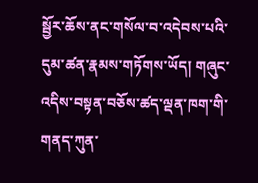སྦྱོར་ཆོས་ནང་གསོལ་བ་འདེབས་པའི་དུམ་ཚན་རྣམས་གཏོགས་ཡོད། གཞུང་འདིས་བསྟན་བཅོས་ཚད་ལྡན་ཁག་གི་གནད་ཀུན་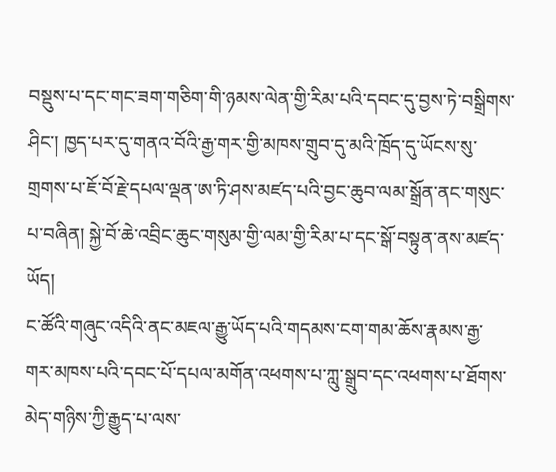བསྡུས་པ་དང་གང་ཟག་གཅིག་གི་ཉམས་ལེན་གྱི་རིམ་པའི་དབང་དུ་བྱས་ཏེ་བསྒྲིགས་ཤིང་། ཁྱད་པར་དུ་གནའ་བོའི་རྒྱ་གར་གྱི་མཁས་གྲུབ་དུ་མའི་ཁྲོད་དུ་ཡོངས་སུ་གྲགས་པ་ཇོ་བོ་རྗེ་དཔལ་ལྡན་ཨ་ཏི་ཤས་མཛད་པའི་བྱང་ཆུབ་ལམ་སྒྲོན་ནང་གསུང་པ་བཞིན། སྐྱེ་བོ་ཆེ་འབྲིང་ཆུང་གསུམ་གྱི་ལམ་གྱི་རིམ་པ་དང་སྒོ་བསྟུན་ནས་མཛད་ཡོད།
ང་ཚོའི་གཞུང་འདིའི་ནང་མཇལ་རྒྱུ་ཡོད་པའི་གདམས་ངག་གམ་ཆོས་རྣམས་རྒྱ་གར་མཁས་པའི་དབང་པོ་དཔལ་མགོན་འཕགས་པ་ཀླུ་སྒྲུབ་དང་འཕགས་པ་ཐོགས་མེད་གཉིས་ཀྱི་རྒྱུད་པ་ལས་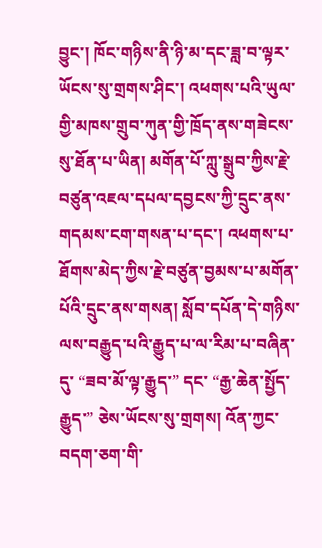བྱུང་། ཁོང་གཉིས་ནི་ཉི་མ་དང་ཟླ་བ་ལྟར་ཡོངས་སུ་གྲགས་ཤིང་། འཕགས་པའི་ཡུལ་གྱི་མཁས་གྲུབ་ཀུན་གྱི་ཁྲོད་ནས་གཟེངས་སུ་ཐོན་པ་ཡིན། མགོན་པོ་ཀླུ་སྒྲུབ་ཀྱིས་རྗེ་བཙུན་འཇལ་དཔལ་དབྱངས་ཀྱི་དྲུང་ནས་གདམས་ངག་གསན་པ་དང་། འཕགས་པ་ཐོགས་མེད་ཀྱིས་རྗེ་བཙུན་བྱམས་པ་མགོན་པོའི་དྲུང་ནས་གསན། སློབ་དཔོན་དེ་གཉིས་ལས་བརྒྱུད་པའི་རྒྱུད་པ་ལ་རིམ་པ་བཞིན་དུ་ “ཟབ་མོ་ལྟ་རྒྱུད་” དང་ “རྒྱ་ཆེན་སྤྱོད་རྒྱུད་” ཅེས་ཡོངས་སུ་གྲགས། འོན་ཀྱང་བདག་ཅག་གི་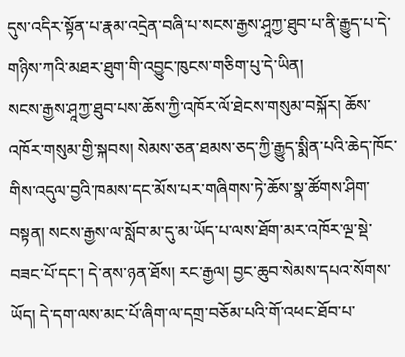དུས་འདིར་སྟོན་པ་རྣམ་འདྲེན་བཞི་པ་སངས་རྒྱས་ཤཱཀྱ་ཐུབ་པ་ནི་རྒྱུད་པ་དེ་གཉིས་ཀའི་མཐར་ཐུག་གི་འབྱུང་ཁུངས་གཅིག་པུ་དེ་ཡིན།
སངས་རྒྱས་ཤཱཀྱ་ཐུབ་པས་ཆོས་ཀྱི་འཁོར་ལོ་ཐེངས་གསུམ་བསྐོར། ཆོས་འཁོར་གསུམ་གྱི་སྐབས། སེམས་ཅན་ཐམས་ཅད་ཀྱི་རྒྱུད་སྨིན་པའི་ཆེད་ཁོང་གིས་འདུལ་བྱའི་ཁམས་དང་མོས་པར་གཞིགས་ཏེ་ཆོས་སྣ་ཚོགས་ཤིག་བསྟན། སངས་རྒྱས་ལ་སློབ་མ་དུ་མ་ཡོད་པ་ལས་ཐོག་མར་འཁོར་ལྔ་སྡེ་བཟང་པོ་དང་། དེ་ནས་ཉན་ཐོས། རང་རྒྱལ། བྱང་ཆུབ་སེམས་དཔའ་སོགས་ཡོད། དེ་དག་ལས་མང་པོ་ཞིག་ལ་དགྲ་བཅོམ་པའི་གོ་འཕང་ཐོབ་པ་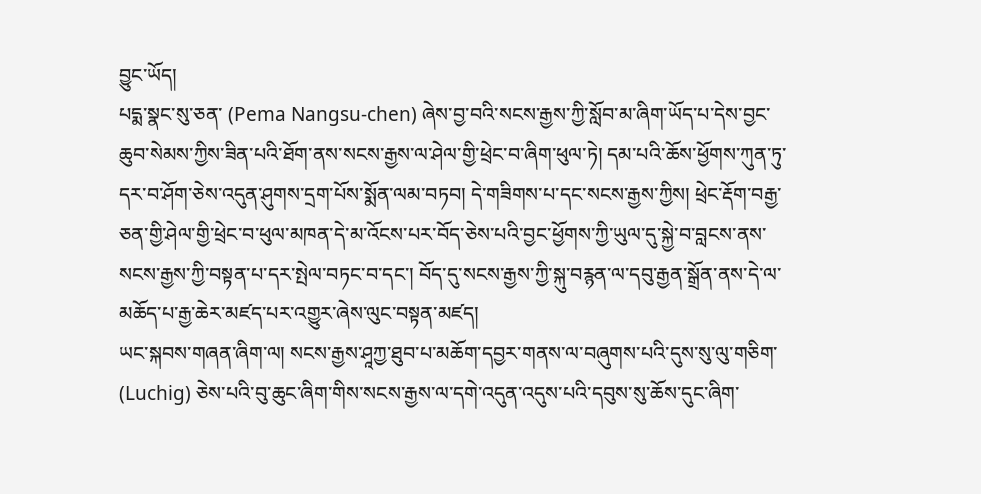བྱུང་ཡོད།
པདྨ་སྣང་སུ་ཅན་ (Pema Nangsu-chen) ཞེས་བྱ་བའི་སངས་རྒྱས་ཀྱི་སློབ་མ་ཞིག་ཡོད་པ་དེས་བྱང་ཆུབ་སེམས་ཀྱིས་ཟིན་པའི་ཐོག་ནས་སངས་རྒྱས་ལ་ཤེལ་གྱི་ཕྲེང་བ་ཞིག་ཕུལ་ཏེ། དམ་པའི་ཆོས་ཕྱོགས་ཀུན་ཏུ་དར་བ་ཤོག་ཅེས་འདུན་ཤུགས་དྲག་པོས་སྨོན་ལམ་བཏབ། དེ་གཟིགས་པ་དང་སངས་རྒྱས་ཀྱིས། ཕྲེང་རྡོག་བརྒྱ་ཅན་གྱི་ཤེལ་གྱི་ཕྲེང་བ་ཕུལ་མཁན་དེ་མ་འོངས་པར་བོད་ཅེས་པའི་བྱང་ཕྱོགས་ཀྱི་ཡུལ་དུ་སྐྱེ་བ་བླངས་ནས་སངས་རྒྱས་ཀྱི་བསྟན་པ་དར་སྤེལ་བཏང་བ་དང་། བོད་དུ་སངས་རྒྱས་ཀྱི་སྐུ་བརྙན་ལ་དབུ་རྒྱན་སྒྲོན་ནས་དེ་ལ་མཆོད་པ་རྒྱ་ཆེར་མཛད་པར་འགྱུར་ཞེས་ལུང་བསྟན་མཛད།
ཡང་སྐབས་གཞན་ཞིག་ལ། སངས་རྒྱས་ཤཱཀྱ་ཐུབ་པ་མཆོག་དབྱར་གནས་ལ་བཞུགས་པའི་དུས་སུ་ལུ་གཅིག་ (Luchig) ཅེས་པའི་བུ་ཆུང་ཞིག་གིས་སངས་རྒྱས་ལ་དགེ་འདུན་འདུས་པའི་དབུས་སུ་ཆོས་དུང་ཞིག་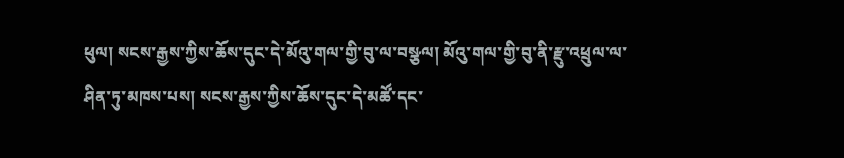ཕུལ། སངས་རྒྱས་ཀྱིས་ཆོས་དུང་དེ་མོའུ་གལ་གྱི་བུ་ལ་བསྩལ། མོའུ་གལ་གྱི་བུ་ནི་རྫུ་འཕྲུལ་ལ་ཤིན་ཏུ་མཁས་པས། སངས་རྒྱས་ཀྱིས་ཆོས་དུང་དེ་མཚོ་དང་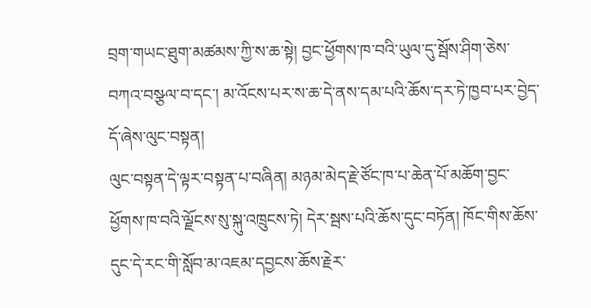བྲག་གཡང་ཐུག་མཚམས་ཀྱི་ས་ཆ་སྟེ། བྱང་ཕྱོགས་ཁ་བའི་ཡུལ་དུ་སྦོས་ཤིག་ཅེས་བཀའ་བསྩལ་བ་དང་། མ་འོངས་པར་ས་ཆ་དེ་ནས་དམ་པའི་ཆོས་དར་ཏེ་ཁྱབ་པར་བྱེད་དོ་ཞེས་ལུང་བསྟན།
ལུང་བསྟན་དེ་ལྟར་བསྟན་པ་བཞིན། མཉམ་མེད་རྗེ་ཙོང་ཁ་པ་ཆེན་པོ་མཆོག་བྱང་ཕྱོགས་ཁ་བའི་ལྗོངས་སུ་སྐུ་འཁྲུངས་ཏེ། དེར་སྦས་པའི་ཆོས་དུང་བཏོན། ཁོང་གིས་ཆོས་དུང་དེ་རང་གི་སློབ་མ་འཇམ་དབྱངས་ཆོས་རྗེར་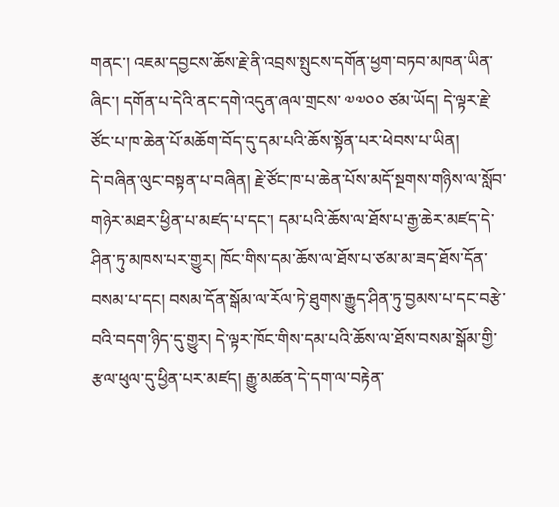གནང་། འཇམ་དབྱངས་ཆོས་རྗེ་ནི་འབྲས་སྤུངས་དགོན་ཕྱག་བཏབ་མཁན་ཡིན་ཞིང་། དགོན་པ་དེའི་ནང་དགེ་འདུན་ཞལ་གྲངས་ ༧༧༠༠ ཙམ་ཡོད། དེ་ལྟར་རྗེ་ཙོང་པ་ཁ་ཆེན་པོ་མཆོག་བོད་དུ་དམ་པའི་ཆོས་སྟོན་པར་ཕེབས་པ་ཡིན།
དེ་བཞིན་ལུང་བསྟན་པ་བཞིན། རྗེ་ཙོང་ཁ་པ་ཆེན་པོས་མདོ་སྔགས་གཉིས་ལ་སློབ་གཉེར་མཐར་ཕྱིན་པ་མཛད་པ་དང་། དམ་པའི་ཆོས་ལ་ཐོས་པ་རྒྱ་ཆེར་མཛད་དེ་ཤིན་ཏུ་མཁས་པར་གྱུར། ཁོང་གིས་དམ་ཆོས་ལ་ཐོས་པ་ཙམ་མ་ཟད་ཐོས་དོན་བསམ་པ་དང། བསམ་དོན་སྒོམ་ལ་རོལ་ཏེ་ཐུགས་རྒྱུད་ཤིན་ཏུ་བྱམས་པ་དང་བརྩེ་བའི་བདག་ཉིད་དུ་གྱུར། དེ་ལྟར་ཁོང་གིས་དམ་པའི་ཆོས་ལ་ཐོས་བསམ་སྒོམ་གྱི་རྩལ་ཕུལ་དུ་ཕྱིན་པར་མཛད། རྒྱུ་མཚན་དེ་དག་ལ་བརྟེན་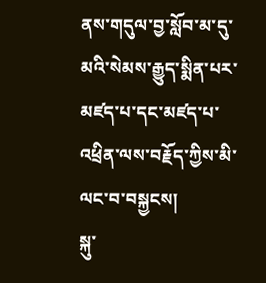ནས་གདུལ་བྱ་སློབ་མ་དུ་མའི་སེམས་རྒྱུད་སྨིན་པར་མཛད་པ་དང་མཛད་པ་འཕྲིན་ལས་བརྗོད་ཀྱིས་མི་ལང་བ་བསྐྱངས།
སྐུ་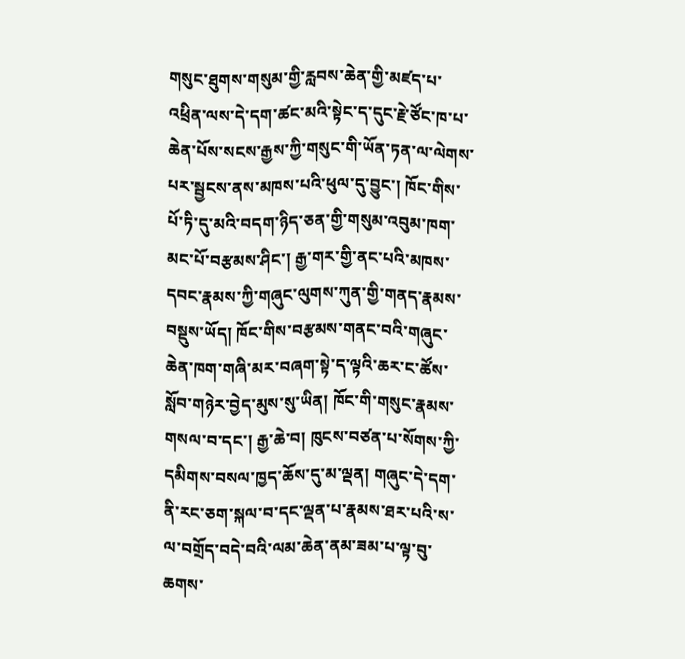གསུང་ཐུགས་གསུམ་གྱི་རླབས་ཆེན་གྱི་མཛད་པ་འཕྲིན་ལས་དེ་དག་ཚང་མའི་སྟེང་ད་དུང་རྗེ་ཙོང་ཁ་པ་ཆེན་པོས་སངས་རྒྱས་ཀྱི་གསུང་གི་ཡོན་ཏན་ལ་ལེགས་པར་སྦྱངས་ནས་མཁས་པའི་ཕུལ་དུ་བྱུང་། ཁོང་གིས་པོ་ཏི་དུ་མའི་བདག་ཉིད་ཅན་གྱི་གསུམ་འབུམ་ཁག་མང་པོ་བརྩམས་ཤིང་། རྒྱ་གར་གྱི་ནང་པའི་མཁས་དབང་རྣམས་ཀྱི་གཞུང་ལུགས་ཀུན་གྱི་གནད་རྣམས་བསྡུས་ཡོད། ཁོང་གིས་བརྩམས་གནང་བའི་གཞུང་ཆེན་ཁག་གཞི་མར་བཞག་སྟེ་ད་ལྟའི་ཆར་ང་ཚོས་སློབ་གཉེར་བྱེད་མུས་སུ་ཡིན། ཁོང་གི་གསུང་རྣམས་གསལ་བ་དང་། རྒྱ་ཆེ་བ། ཁུངས་བཙན་པ་སོགས་ཀྱི་དམིགས་བསལ་ཁྱད་ཆོས་དུ་མ་ལྡན། གཞུང་དེ་དག་ནི་རང་ཅག་སྐལ་བ་དང་ལྡན་པ་རྣམས་ཐར་པའི་ས་ལ་བགྲོད་བདེ་བའི་ལམ་ཆེན་ནམ་ཟམ་པ་ལྟ་བུ་ཆགས་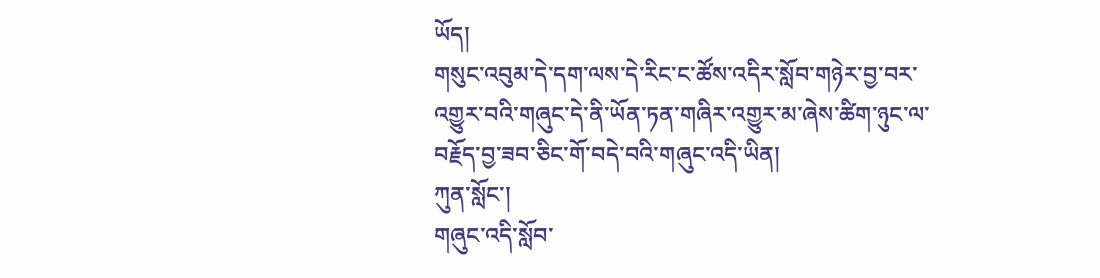ཡོད།
གསུང་འབུམ་དེ་དག་ལས་དེ་རིང་ང་ཚོས་འདིར་སློབ་གཉེར་བྱ་བར་འགྱུར་བའི་གཞུང་དེ་ནི་ཡོན་ཏན་གཞིར་འགྱུར་མ་ཞེས་ཚིག་ཉུང་ལ་བརྗོད་བྱ་ཟབ་ཅིང་གོ་བདེ་བའི་གཞུང་འདི་ཡིན།
ཀུན་སློང་།
གཞུང་འདི་སློབ་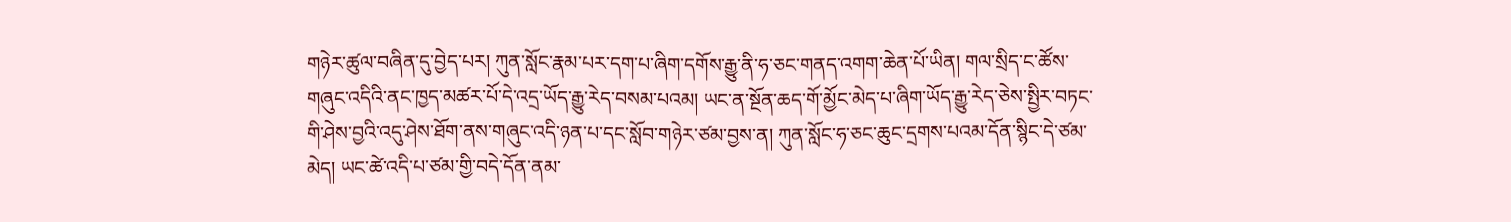གཉེར་ཚུལ་བཞིན་དུ་བྱེད་པར། ཀུན་སློང་རྣམ་པར་དག་པ་ཞིག་དགོས་རྒྱུ་ནི་ཧ་ཅང་གནད་འགག་ཆེན་པོ་ཡིན། གལ་སྲིད་ང་ཚོས་གཞུང་འདིའི་ནང་ཁྱད་མཚར་པོ་དེ་འདྲ་ཡོད་རྒྱུ་རེད་བསམ་པའམ། ཡང་ན་སྔོན་ཆད་གོ་མྱོང་མེད་པ་ཞིག་ཡོད་རྒྱུ་རེད་ཅེས་སྤྱིར་བཏང་གི་ཤེས་བྱའི་འདུ་ཤེས་ཐོག་ནས་གཞུང་འདི་ཉན་པ་དང་སློབ་གཉེར་ཙམ་བྱས་ན། ཀུན་སློང་ཧ་ཅང་ཆུང་དྲགས་པའམ་དོན་སྙིང་དེ་ཙམ་མེད། ཡང་ཚེ་འདི་པ་ཙམ་གྱི་བདེ་དོན་ནམ་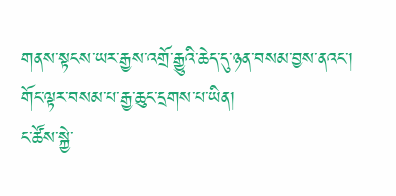གནས་སྟངས་ཡར་རྒྱས་འགྲོ་རྒྱུའི་ཆེད་དུ་ཉན་བསམ་བྱས་ནའང་། གོང་ལྟར་བསམ་པ་རྒྱ་ཆུང་དྲགས་པ་ཡིན།
ང་ཚོས་སྐྱེ་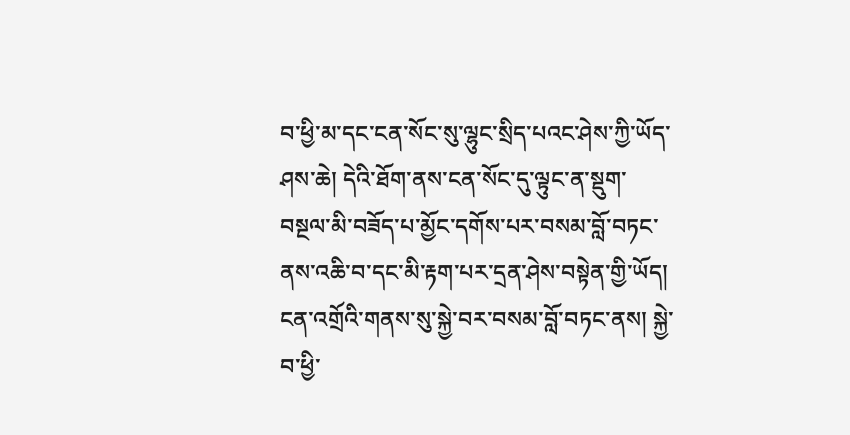བ་ཕྱི་མ་དང་ངན་སོང་སུ་ལྷུང་སྲིད་པའང་ཤེས་ཀྱི་ཡོད་ཤས་ཆེ། དེའི་ཐོག་ནས་ངན་སོང་དུ་ལྟུང་ན་སྡུག་བསྔལ་མི་བཟོད་པ་མྱོང་དགོས་པར་བསམ་བློ་བཏང་ནས་འཆི་བ་དང་མི་རྟག་པར་དྲན་ཤེས་བསྟེན་གྱི་ཡོད། ངན་འགྲོའི་གནས་སུ་སྐྱེ་བར་བསམ་བློ་བཏང་ནས། སྐྱེ་བ་ཕྱི་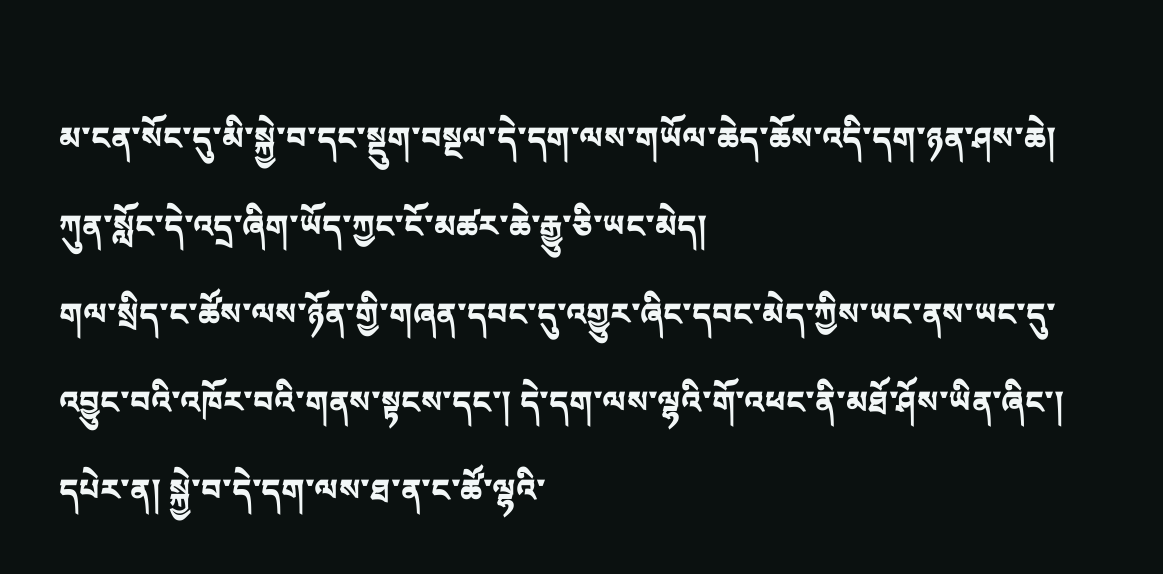མ་ངན་སོང་དུ་མི་སྐྱེ་བ་དང་སྡུག་བསྔལ་དེ་དག་ལས་གཡོལ་ཆེད་ཆོས་འདི་དག་ཉན་ཤས་ཆེ། ཀུན་སློང་དེ་འདྲ་ཞིག་ཡོད་ཀྱང་ངོ་མཚར་ཆེ་རྒྱུ་ཅི་ཡང་མེད།
གལ་སྲིད་ང་ཚོས་ལས་ཉོན་གྱི་གཞན་དབང་དུ་འགྱུར་ཞིང་དབང་མེད་ཀྱིས་ཡང་ནས་ཡང་དུ་འབྱུང་བའི་འཁོར་བའི་གནས་སྟངས་དང་། དེ་དག་ལས་ལྷའི་གོ་འཕང་ནི་མཐོ་ཤོས་ཡིན་ཞིང་། དཔེར་ན། སྐྱེ་བ་དེ་དག་ལས་ཐ་ན་ང་ཚོ་ལྷའི་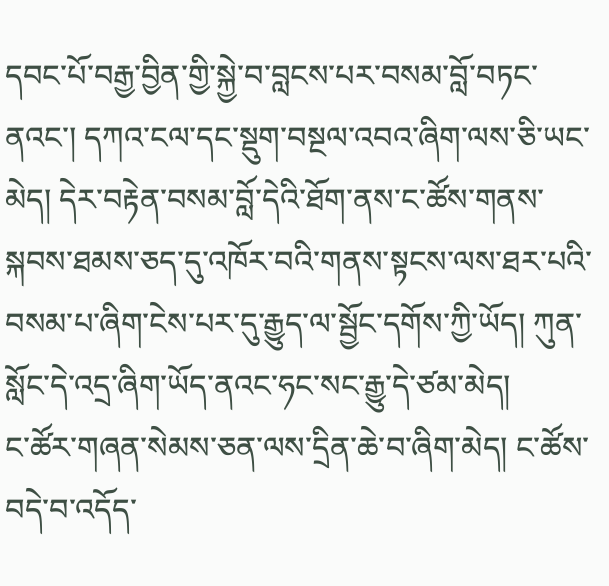དབང་པོ་བརྒྱ་བྱིན་གྱི་སྐྱེ་བ་བླངས་པར་བསམ་བློ་བཏང་ནའང་། དཀའ་ངལ་དང་སྡུག་བསྔལ་འབའ་ཞིག་ལས་ཅི་ཡང་མེད། དེར་བརྟེན་བསམ་བློ་དེའི་ཐོག་ནས་ང་ཚོས་གནས་སྐབས་ཐམས་ཅད་དུ་འཁོར་བའི་གནས་སྟངས་ལས་ཐར་པའི་བསམ་པ་ཞིག་ངེས་པར་དུ་རྒྱུད་ལ་སྦྱོང་དགོས་ཀྱི་ཡོད། ཀུན་སློང་དེ་འདྲ་ཞིག་ཡོད་ནའང་ཧང་སང་རྒྱུ་དེ་ཙམ་མེད།
ང་ཚོར་གཞན་སེམས་ཅན་ལས་དྲིན་ཆེ་བ་ཞིག་མེད། ང་ཚོས་བདེ་བ་འདོད་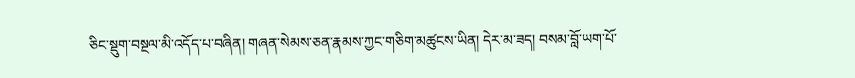ཅིང་སྡུག་བསྔལ་མི་འདོད་པ་བཞིན། གཞན་སེམས་ཅན་རྣམས་ཀྱང་གཅིག་མཚུངས་ཡིན། དེར་མ་ཟད། བསམ་བློ་ཡག་པོ་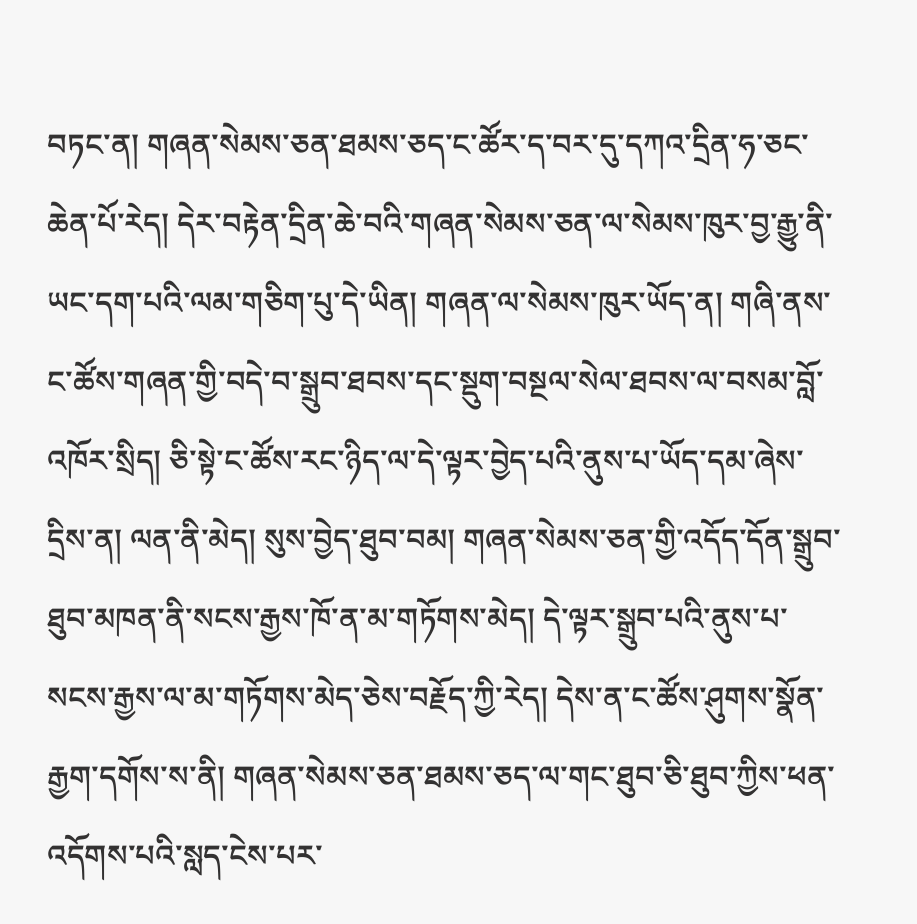བཏང་ན། གཞན་སེམས་ཅན་ཐམས་ཅད་ང་ཚོར་ད་བར་དུ་དཀའ་དྲིན་ཧ་ཅང་ཆེན་པོ་རེད། དེར་བརྟེན་དྲིན་ཆེ་བའི་གཞན་སེམས་ཅན་ལ་སེམས་ཁུར་བྱ་རྒྱུ་ནི་ཡང་དག་པའི་ལམ་གཅིག་པུ་དེ་ཡིན། གཞན་ལ་སེམས་ཁུར་ཡོད་ན། གཞི་ནས་ང་ཚོས་གཞན་གྱི་བདེ་བ་སྒྲུབ་ཐབས་དང་སྡུག་བསྔལ་སེལ་ཐབས་ལ་བསམ་བློ་འཁོར་སྲིད། ཅི་སྟེ་ང་ཚོས་རང་ཉིད་ལ་དེ་ལྟར་བྱེད་པའི་ནུས་པ་ཡོད་དམ་ཞེས་དྲིས་ན། ལན་ནི་མེད། སུས་བྱེད་ཐུབ་བམ། གཞན་སེམས་ཅན་གྱི་འདོད་དོན་སྒྲུབ་ཐུབ་མཁན་ནི་སངས་རྒྱས་ཁོ་ན་མ་གཏོགས་མེད། དེ་ལྟར་སྒྲུབ་པའི་ནུས་པ་སངས་རྒྱས་ལ་མ་གཏོགས་མེད་ཅེས་བརྗོད་ཀྱི་རེད། དེས་ན་ང་ཚོས་ཤུགས་སྣོན་རྒྱག་དགོས་ས་ནི། གཞན་སེམས་ཅན་ཐམས་ཅད་ལ་གང་ཐུབ་ཅི་ཐུབ་ཀྱིས་ཕན་འདོགས་པའི་སླད་ངེས་པར་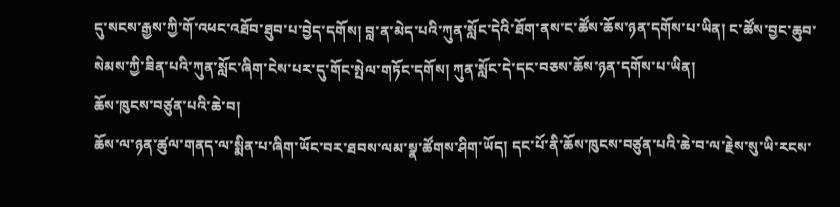དུ་སངས་རྒྱས་ཀྱི་གོ་འཕང་འཐོབ་ཐུབ་པ་བྱེད་དགོས། བླ་ན་མེད་པའི་ཀུན་སློང་དེའི་ཐོག་ནས་ང་ཚོས་ཆོས་ཉན་དགོས་པ་ཡིན། ང་ཚོས་བྱང་ཆུབ་སེམས་ཀྱི་ཟིན་པའི་ཀུན་སློང་ཞིག་ངེས་པར་དུ་གོང་སྤེལ་གཏོང་དགོས། ཀུན་སློང་དེ་དང་བཅས་ཆོས་ཉན་དགོས་པ་ཡིན།
ཆོས་ཁུངས་བཙུན་པའི་ཆེ་བ།
ཆོས་ལ་ཉན་ཚུལ་གནད་ལ་སྨིན་པ་ཞིག་ཡོང་བར་ཐབས་ལམ་སྣ་ཚོགས་ཤིག་ཡོད། དང་པོ་ནི་ཆོས་ཁུངས་བཙུན་པའི་ཆེ་བ་ལ་རྗེས་སུ་ཡི་རངས་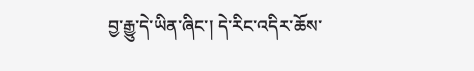བྱ་རྒྱུ་དེ་ཡིན་ཞིང་། དེ་རིང་འདིར་ཆོས་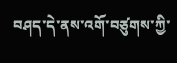བཤད་དེ་ནས་འགོ་བཙུགས་ཀྱི་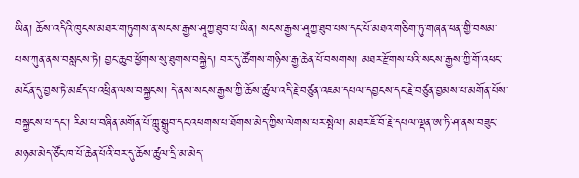ཡིན། ཆོས་འདིའི་ཁུངས་མཐར་གཏུགས་ན་སངས་རྒྱས་ཤཱཀྱ་ཐུབ་པ་ཡིན། སངས་རྒྱས་ཤཱཀྱ་ཐུབ་པས་དང་པོ་མཐའ་གཅིག་ཏུ་གཞན་ཕན་གྱི་བསམ་པས་ཀུན་ནས་བསླངས་ཏེ། བྱང་ཆུབ་ཕྱོགས་སུ་ཐུགས་བསྐྱེད། བར་དུ་ཚོགས་གཉིས་རྒྱ་ཆེན་པོ་བསགས། མཐར་རྫོགས་པའི་སངས་རྒྱས་ཀྱི་གོ་འཕང་མངོན་དུ་བྱས་ཏེ་མཛད་པ་འཕྲིན་ལས་བསྐྱངས། དེ་ནས་སངས་རྒྱས་ཀྱི་ཆོས་ཚུལ་འདི་རྗེ་བཙུན་འཇམ་དཔལ་དབྱངས་དང་རྗེ་བཙུན་བྱམས་པ་མགོན་པོས་བསྐྱངས་པ་དང་། རིམ་པ་བཞིན་མགོན་པོ་ཀླུ་སྒྲུབ་དང་འཕགས་པ་ཐོགས་མེད་ཀྱིས་ལེགས་པར་སྤེལ། མཐར་ཇོ་བོ་རྗེ་དཔལ་ལྡན་ཨ་ཏི་ཤ་ནས་བཟུང་མཉམ་མེད་ཙོང་ཁ་པོ་ཆེན་པོའི་བར་དུ་ཆོས་ཚུལ་དྲི་མ་མེད་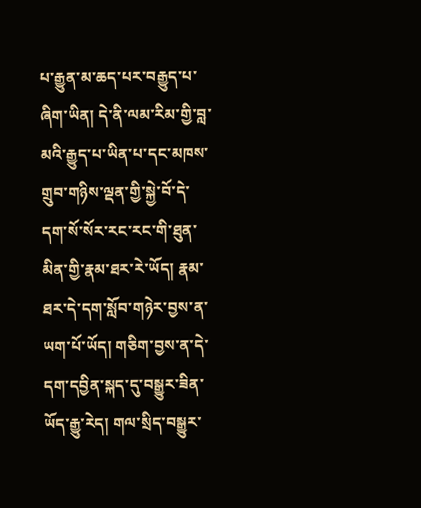པ་རྒྱུན་མ་ཆད་པར་བརྒྱུད་པ་ཞིག་ཡིན། དེ་ནི་ལམ་རིམ་གྱི་བླ་མའི་རྒྱུད་པ་ཡིན་པ་དང་མཁས་གྲུབ་གཉིས་ལྡན་གྱི་སྐྱེ་བོ་དེ་དག་སོ་སོར་རང་རང་གི་ཐུན་མིན་གྱི་རྣམ་ཐར་རེ་ཡོད། རྣམ་ཐར་དེ་དག་སློབ་གཉེར་བྱས་ན་ཡག་པོ་ཡོད། གཅིག་བྱས་ན་དེ་དག་དབྱིན་སྐད་དུ་བསྒྱུར་ཟིན་ཡོད་རྒྱུ་རེད། གལ་སྲིད་བསྒྱུར་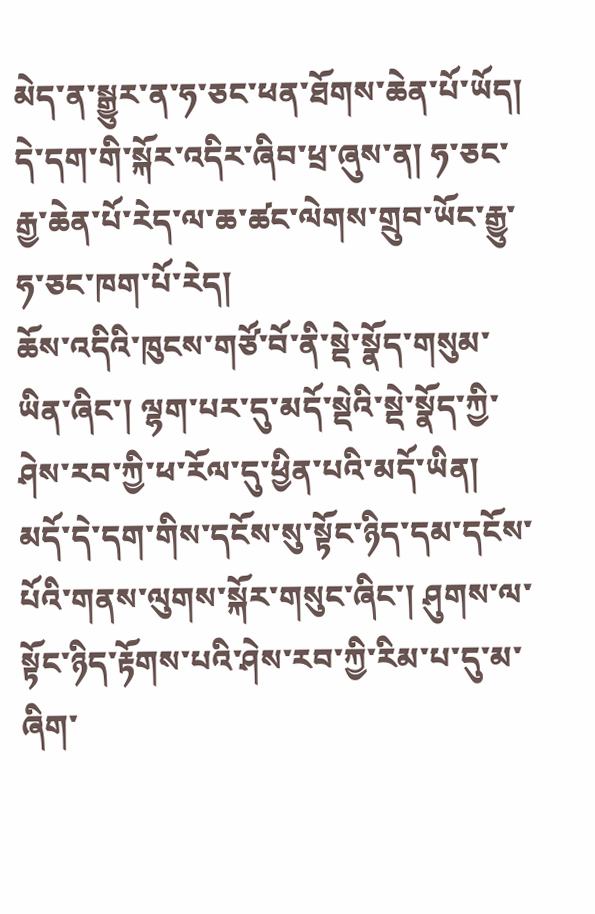མེད་ན་སྒྱུར་ན་ཧ་ཅང་ཕན་ཐོགས་ཆེན་པོ་ཡོད། དེ་དག་གི་སྐོར་འདིར་ཞིབ་ཕྲ་ཞུས་ན། ཧ་ཅང་རྒྱ་ཆེན་པོ་རེད་ལ་ཆ་ཚང་ལེགས་གྲུབ་ཡོང་རྒྱུ་ཧ་ཅང་ཁག་པོ་རེད།
ཆོས་འདིའི་ཁུངས་གཙོ་བོ་ནི་སྡེ་སྣོད་གསུམ་ཡིན་ཞིང་། ལྷག་པར་དུ་མདོ་སྡེའི་སྡེ་སྣོད་ཀྱི་ཤེས་རབ་ཀྱི་ཕ་རོལ་དུ་ཕྱིན་པའི་མདོ་ཡིན། མདོ་དེ་དག་གིས་དངོས་སུ་སྟོང་ཉིད་དམ་དངོས་པོའི་གནས་ལུགས་སྐོར་གསུང་ཞིང་། ཤུགས་ལ་སྟོང་ཉིད་རྟོགས་པའི་ཤེས་རབ་ཀྱི་རིམ་པ་དུ་མ་ཞིག་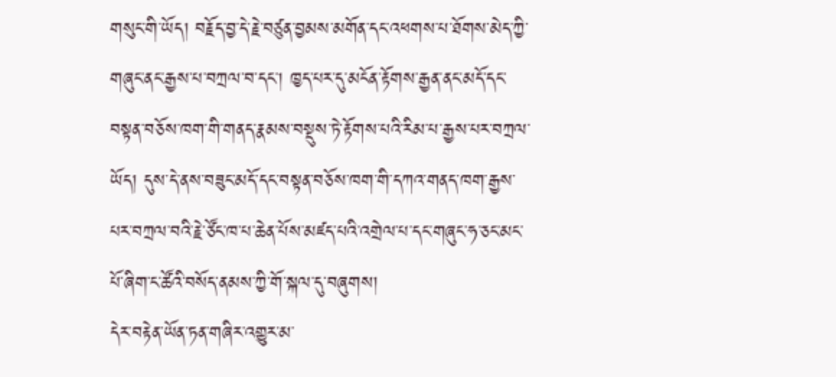གསུང་གི་ཡོད། བརྗོད་བྱ་དེ་རྗེ་བཙུན་བྱམས་མགོན་དང་འཕགས་པ་ཐོགས་མེད་ཀྱི་གཞུང་ནང་རྒྱས་པ་བཀྲལ་བ་དང་། ཁྱད་པར་དུ་མངོན་རྟོགས་རྒྱན་ནང་མདོ་དང་བསྟན་བཅོས་ཁག་གི་གནད་རྣམས་བསྡུས་ཏེ་རྟོགས་པའི་རིམ་པ་རྒྱས་པར་བཀྲལ་ཡོད། དུས་དེ་ནས་བཟུང་མདོ་དང་བསྟན་བཅོས་ཁག་གི་དཀའ་གནད་ཁག་རྒྱས་པར་བཀྲལ་བའི་རྗེ་ཙོང་ཁ་པ་ཆེན་པོས་མཛད་པའི་འགྲེལ་པ་དང་གཞུང་ཧ་ཅང་མང་པོ་ཞིག་ང་ཚོའི་བསོད་ནམས་ཀྱི་གོ་སྐལ་དུ་བཞུགས།
དེར་བརྟེན་ཡོན་ཏན་གཞིར་འགྱུར་མ་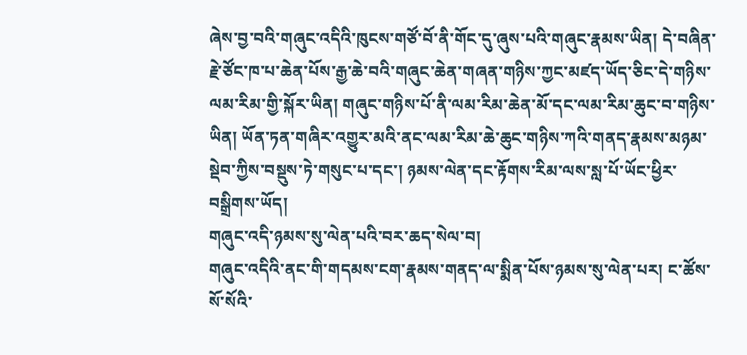ཞེས་བྱ་བའི་གཞུང་འདིའི་ཁུངས་གཙོ་བོ་ནི་གོང་དུ་ཞུས་པའི་གཞུང་རྣམས་ཡིན། དེ་བཞིན་རྗེ་ཙོང་ཁ་པ་ཆེན་པོས་རྒྱ་ཆེ་བའི་གཞུང་ཆེན་གཞན་གཉིས་ཀྱང་མཛད་ཡོད་ཅིང་དེ་གཉིས་ལམ་རིམ་གྱི་སྐོར་ཡིན། གཞུང་གཉིས་པོ་ནི་ལམ་རིམ་ཆེན་མོ་དང་ལམ་རིམ་ཆུང་བ་གཉིས་ཡིན། ཡོན་ཏན་གཞིར་འགྱུར་མའི་ནང་ལམ་རིམ་ཆེ་ཆུང་གཉིས་ཀའི་གནད་རྣམས་མཉམ་སྡེབ་ཀྱིས་བསྡུས་ཏེ་གསུང་པ་དང་། ཉམས་ལེན་དང་རྟོགས་རིམ་ལས་སླ་པོ་ཡོང་ཕྱིར་བསྒྲིགས་ཡོད།
གཞུང་འདི་ཉམས་སུ་ལེན་པའི་བར་ཆད་སེལ་བ།
གཞུང་འདིའི་ནང་གི་གདམས་ངག་རྣམས་གནད་ལ་སྨིན་པོས་ཉམས་སུ་ལེན་པར། ང་ཚོས་སོ་སོའི་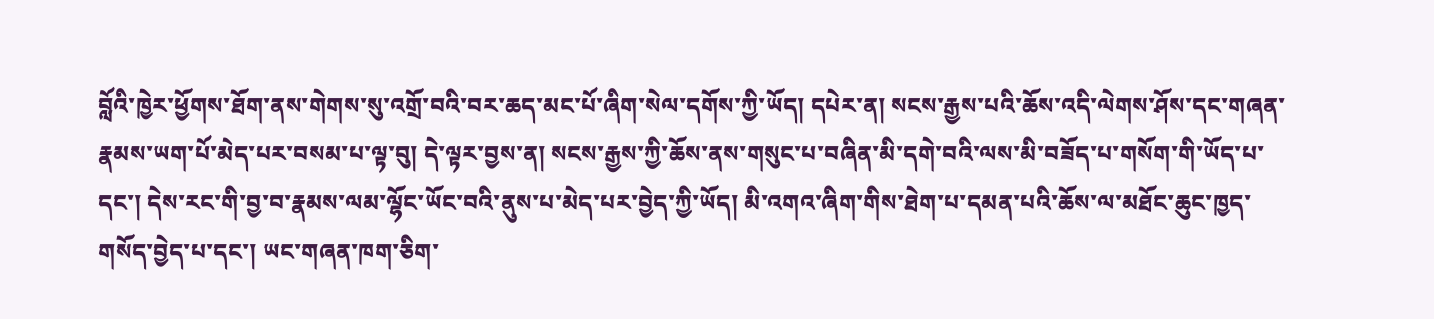བློའི་ཁྱེར་ཕྱོགས་ཐོག་ནས་གེགས་སུ་འགྲོ་བའི་བར་ཆད་མང་པོ་ཞིག་སེལ་དགོས་ཀྱི་ཡོད། དཔེར་ན། སངས་རྒྱས་པའི་ཆོས་འདི་ལེགས་ཤོས་དང་གཞན་རྣམས་ཡག་པོ་མེད་པར་བསམ་པ་ལྟ་བུ། དེ་ལྟར་བྱས་ན། སངས་རྒྱས་ཀྱི་ཆོས་ནས་གསུང་པ་བཞིན་མི་དགེ་བའི་ལས་མི་བཟོད་པ་གསོག་གི་ཡོད་པ་དང་། དེས་རང་གི་བྱ་བ་རྣམས་ལམ་ལྷོང་ཡོང་བའི་ནུས་པ་མེད་པར་བྱེད་ཀྱི་ཡོད། མི་འགའ་ཞིག་གིས་ཐེག་པ་དམན་པའི་ཆོས་ལ་མཐོང་ཆུང་ཁྱད་གསོད་བྱེད་པ་དང་། ཡང་གཞན་ཁག་ཅིག་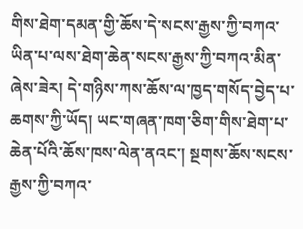གིས་ཐེག་དམན་གྱི་ཆོས་དེ་སངས་རྒྱས་ཀྱི་བཀའ་ཡིན་པ་ལས་ཐེག་ཆེན་སངས་རྒྱས་ཀྱི་བཀའ་མིན་ཞེས་ཟེར། དེ་གཉིས་ཀས་ཆོས་ལ་ཁྱད་གསོད་བྱེད་པ་ཆགས་ཀྱི་ཡོད། ཡང་གཞན་ཁག་ཅིག་གིས་ཐེག་པ་ཆེན་པོའི་ཆོས་ཁས་ལེན་ནའང་། སྔགས་ཆོས་སངས་རྒྱས་ཀྱི་བཀའ་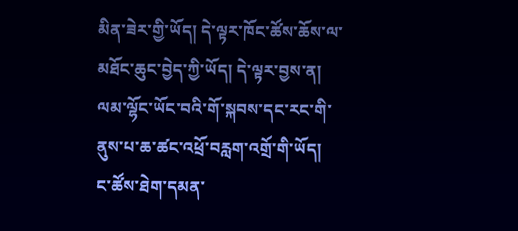མིན་ཟེར་གྱི་ཡོད། དེ་ལྟར་ཁོང་ཚོས་ཆོས་ལ་མཐོང་ཆུང་བྱེད་ཀྱི་ཡོད། དེ་ལྟར་བྱས་ན། ལམ་ལྷོང་ཡོང་བའི་གོ་སྐབས་དང་རང་གི་ནུས་པ་ཆ་ཚང་འཕྲོ་བརླག་འགྲོ་གི་ཡོད།
ང་ཚོས་ཐེག་དམན་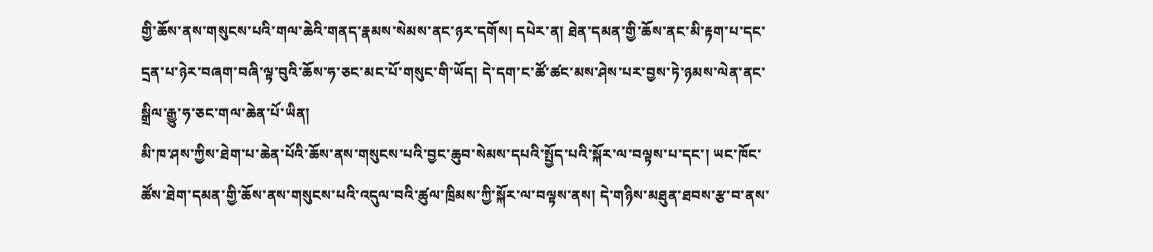གྱི་ཆོས་ནས་གསུངས་པའི་གལ་ཆེའི་གནད་རྣམས་སེམས་ནང་ཉར་དགོས། དཔེར་ན། ཐེན་དམན་གྱི་ཆོས་ནང་མི་རྟག་པ་དང་དྲན་པ་ཉེར་བཞག་བཞི་ལྟ་བུའི་ཆོས་ཧ་ཅང་མང་པོ་གསུང་གི་ཡོད། དེ་དག་ང་ཚོ་ཚང་མས་ཤེས་པར་བྱས་ཏེ་ཉམས་ལེན་ནང་སྒྲིལ་རྒྱུ་ཧ་ཅང་གལ་ཆེན་པོ་ཡིན།
མི་ཁ་ཤས་ཀྱིས་ཐེག་པ་ཆེན་པོའི་ཆོས་ནས་གསུངས་པའི་བྱང་ཆུབ་སེམས་དཔའི་སྤྱོད་པའི་སྐོར་ལ་བལྟས་པ་དང་། ཡང་ཁོང་ཚོས་ཐེག་དམན་གྱི་ཆོས་ནས་གསུངས་པའི་འདུལ་བའི་ཚུལ་ཁྲིམས་ཀྱི་སྐོར་ལ་བལྟས་ནས། དེ་གཉིས་མཐུན་ཐབས་རྩ་བ་ནས་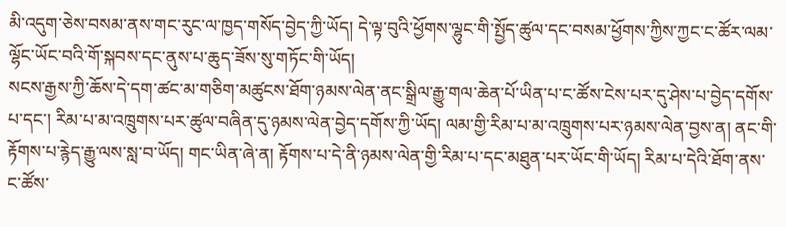མི་འདུག་ཅེས་བསམ་ནས་གང་རུང་ལ་ཁྱད་གསོད་བྱེད་ཀྱི་ཡོད། དེ་ལྟ་བུའི་ཕྱོགས་ལྷུང་གི་སྤྱོད་ཚུལ་དང་བསམ་ཕྱོགས་ཀྱིས་ཀྱང་ང་ཚོར་ལམ་ལྷོང་ཡོང་བའི་གོ་སྐབས་དང་ནུས་པ་ཆུད་ཟོས་སུ་གཏོང་གི་ཡོད།
སངས་རྒྱས་ཀྱི་ཆོས་དེ་དག་ཚང་མ་གཅིག་མཚུངས་ཐོག་ཉམས་ལེན་ནང་སྒྲིལ་རྒྱུ་གལ་ཆེན་པོ་ཡིན་པ་ང་ཚོས་ངེས་པར་དུ་ཤེས་པ་བྱེད་དགོས་པ་དང་། རིམ་པ་མ་འཁྲུགས་པར་ཚུལ་བཞིན་དུ་ཉམས་ལེན་བྱེད་དགོས་ཀྱི་ཡོད། ལམ་གྱི་རིམ་པ་མ་འཁྲུགས་པར་ཉམས་ལེན་བྱས་ན། ནང་གི་རྟོགས་པ་རྙེད་རྒྱུ་ལས་སླ་བ་ཡོད། གང་ཡིན་ཞེ་ན། རྟོགས་པ་དེ་ནི་ཉམས་ལེན་གྱི་རིམ་པ་དང་མཐུན་པར་ཡོང་གི་ཡོད། རིམ་པ་དེའི་ཐོག་ནས་ང་ཚོས་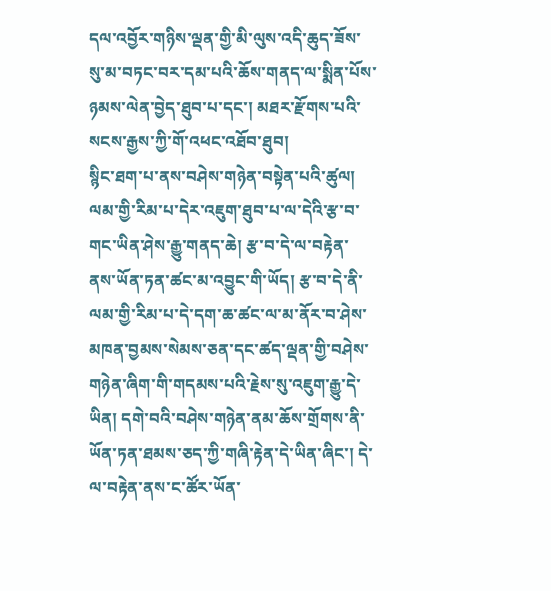དལ་འབྱོར་གཉིས་ལྡན་གྱི་མི་ལུས་འདི་ཆུད་ཟོས་སུ་མ་བཏང་བར་དམ་པའི་ཆོས་གནད་ལ་སྨིན་པོས་ཉམས་ལེན་བྱེད་ཐུབ་པ་དང་། མཐར་རྫོགས་པའི་སངས་རྒྱས་ཀྱི་གོ་འཕང་འཐོབ་ཐུབ།
སྙིང་ཐག་པ་ནས་བཤེས་གཉེན་བསྟེན་པའི་ཚུལ།
ལམ་གྱི་རིམ་པ་དེར་འཇུག་ཐུབ་པ་ལ་དེའི་རྩ་བ་གང་ཡིན་ཤེས་རྒྱུ་གནད་ཆེ། རྩ་བ་དེ་ལ་བརྟེན་ནས་ཡོན་ཏན་ཚང་མ་འབྱུང་གི་ཡོད། རྩ་བ་དེ་ནི་ལམ་གྱི་རིམ་པ་དེ་དག་ཆ་ཚང་ལ་མ་ནོར་བ་ཤེས་མཁན་བྱམས་སེམས་ཅན་དང་ཚད་ལྡན་གྱི་བཤེས་གཉེན་ཞིག་གི་གདམས་པའི་རྗེས་སུ་འཇུག་རྒྱུ་དེ་ཡིན། དགེ་བའི་བཤེས་གཉེན་ནམ་ཆོས་གྲོགས་ནི་ཡོན་ཏན་ཐམས་ཅད་ཀྱི་གཞི་རྟེན་དེ་ཡིན་ཞིང་། དེ་ལ་བརྟེན་ནས་ང་ཚོར་ཡོན་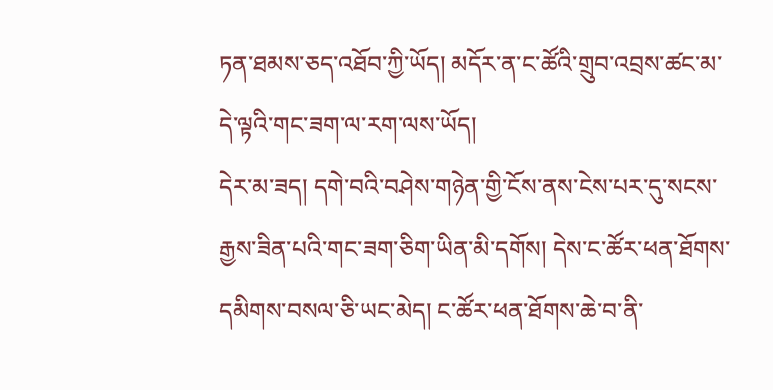ཏན་ཐམས་ཅད་འཐོབ་ཀྱི་ཡོད། མདོར་ན་ང་ཚོའི་གྲུབ་འབྲས་ཚང་མ་དེ་ལྟའི་གང་ཟག་ལ་རག་ལས་ཡོད།
དེར་མ་ཟད། དགེ་བའི་བཤེས་གཉེན་གྱི་ངོས་ནས་ངེས་པར་དུ་སངས་རྒྱས་ཟིན་པའི་གང་ཟག་ཅིག་ཡིན་མི་དགོས། དེས་ང་ཚོར་ཕན་ཐོགས་དམིགས་བསལ་ཅི་ཡང་མེད། ང་ཚོར་ཕན་ཐོགས་ཆེ་བ་ནི་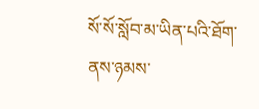སོ་སོ་སློབ་མ་ཡིན་པའི་ཐོག་ནས་ཉམས་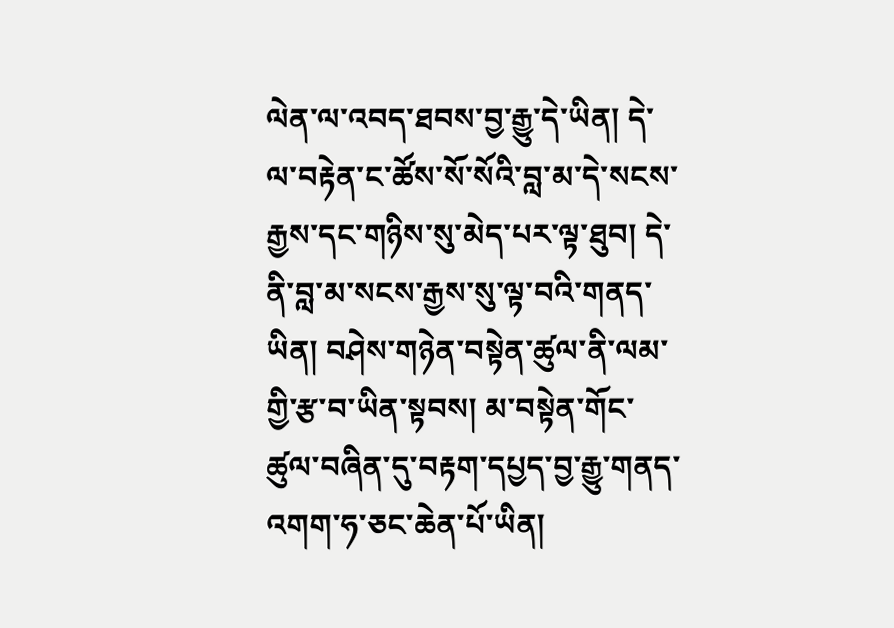ལེན་ལ་འབད་ཐབས་བྱ་རྒྱུ་དེ་ཡིན། དེ་ལ་བརྟེན་ང་ཚོས་སོ་སོའི་བླ་མ་དེ་སངས་རྒྱས་དང་གཉིས་སུ་མེད་པར་ལྟ་ཐུབ། དེ་ནི་བླ་མ་སངས་རྒྱས་སུ་ལྟ་བའི་གནད་ཡིན། བཤེས་གཉེན་བསྟེན་ཚུལ་ནི་ལམ་གྱི་རྩ་བ་ཡིན་སྟབས། མ་བསྟེན་གོང་ཚུལ་བཞིན་དུ་བརྟག་དཔྱད་བྱ་རྒྱུ་གནད་འགག་ཧ་ཅང་ཆེན་པོ་ཡིན།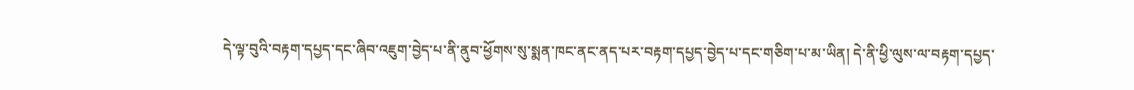དེ་ལྟ་བུའི་བརྟག་དཔྱད་དང་ཞིབ་འཇུག་བྱེད་པ་ནི་ནུབ་ཕྱོགས་སུ་སྨན་ཁང་ནང་ནད་པར་བརྟག་དཔྱད་བྱེད་པ་དང་གཅིག་པ་མ་ཡིན། དེ་ནི་ཕྱི་ལུས་ལ་བརྟག་དཔྱད་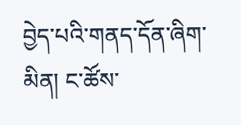བྱེད་པའི་གནད་དོན་ཞིག་མིན། ང་ཚོས་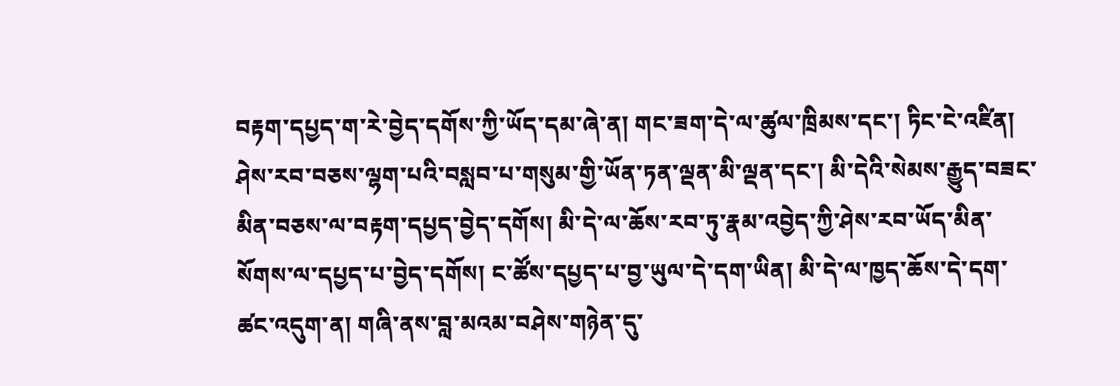བརྟག་དཔྱད་ག་རེ་བྱེད་དགོས་ཀྱི་ཡོད་དམ་ཞེ་ན། གང་ཟག་དེ་ལ་ཚུལ་ཁྲིམས་དང་། ཏིང་ངེ་འཛིན། ཤེས་རབ་བཅས་ལྷག་པའི་བསླབ་པ་གསུམ་གྱི་ཡོན་ཏན་ལྡན་མི་ལྡན་དང་། མི་དེའི་སེམས་རྒྱུད་བཟང་མིན་བཅས་ལ་བརྟག་དཔྱད་བྱེད་དགོས། མི་དེ་ལ་ཆོས་རབ་ཏུ་རྣམ་འབྱེད་ཀྱི་ཤེས་རབ་ཡོད་མིན་སོགས་ལ་དཔྱད་པ་བྱེད་དགོས། ང་ཚོས་དཔྱད་པ་བྱ་ཡུལ་དེ་དག་ཡིན། མི་དེ་ལ་ཁྱད་ཆོས་དེ་དག་ཚང་འདུག་ན། གཞི་ནས་བླ་མའམ་བཤེས་གཉེན་དུ་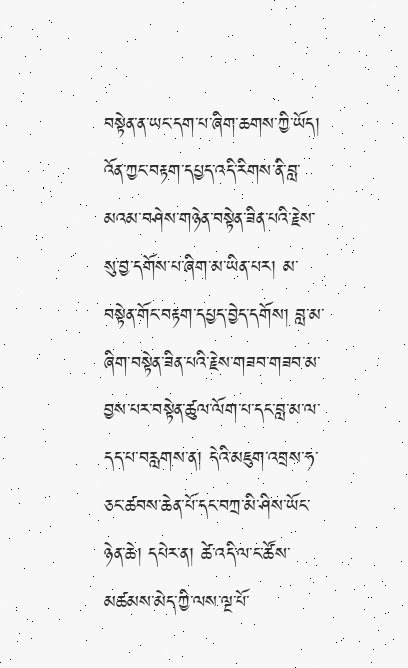བསྟེན་ན་ཡང་དག་པ་ཞིག་ཆགས་ཀྱི་ཡོད།
འོན་ཀྱང་བརྟག་དཔྱད་འདི་རིགས་ནི་བླ་མའམ་བཤེས་གཉེན་བསྟེན་ཟིན་པའི་རྗེས་སུ་བྱ་དགོས་པ་ཞིག་མ་ཡིན་པར། མ་བསྟེན་གོང་བརྟག་དཔྱད་བྱེད་དགོས། བླ་མ་ཞིག་བསྟེན་ཟིན་པའི་རྗེས་གཟབ་གཟབ་མ་བྱས་པར་བསྟེན་ཚུལ་ལོག་པ་དང་བླ་མ་ལ་དད་པ་བརླགས་ན། དེའི་མཇུག་འབྲས་ཧ་ཅང་ཚབས་ཆེན་པོ་དང་བཀྲ་མི་ཤིས་ཡོང་ཉེན་ཆེ། དཔེར་ན། ཚེ་འདི་ལ་ང་ཚོས་མཚམས་མེད་ཀྱི་ལས་ལྔ་པོ་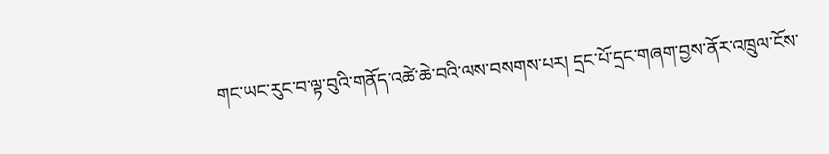གང་ཡང་རུང་བ་ལྟ་བུའི་གནོད་འཚེ་ཆེ་བའི་ལས་བསགས་པར། དྲང་པོ་དྲང་གཞག་བྱས་ནོར་འཁྲུལ་ངོས་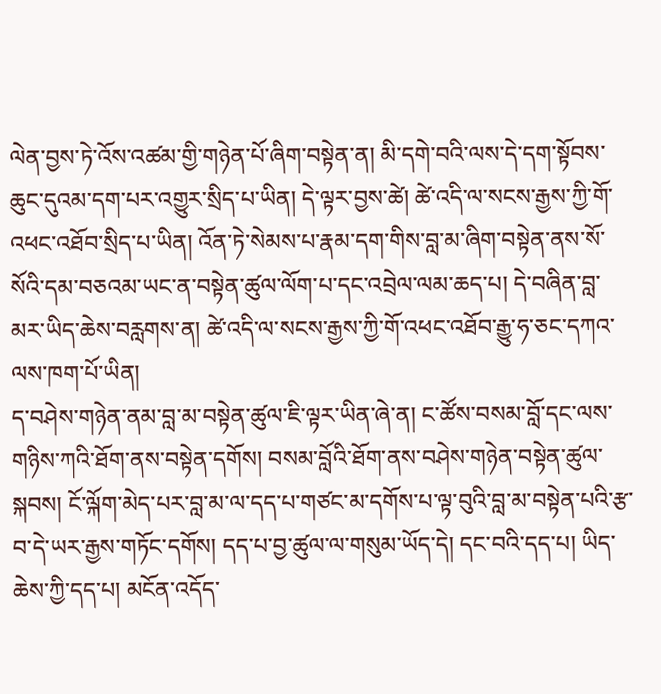ལེན་བྱས་ཏེ་འོས་འཚམ་གྱི་གཉེན་པོ་ཞིག་བསྟེན་ན། མི་དགེ་བའི་ལས་དེ་དག་སྟོབས་ཆུང་དུའམ་དག་པར་འགྱུར་སྲིད་པ་ཡིན། དེ་ལྟར་བྱས་ཚེ། ཚེ་འདི་ལ་སངས་རྒྱས་ཀྱི་གོ་འཕང་འཐོབ་སྲིད་པ་ཡིན། འོན་ཏེ་སེམས་པ་རྣམ་དག་གིས་བླ་མ་ཞིག་བསྟེན་ནས་སོ་སོའི་དམ་བཅའམ་ཡང་ན་བསྟེན་ཚུལ་ལོག་པ་དང་འབྲེལ་ལམ་ཆད་པ། དེ་བཞིན་བླ་མར་ཡིད་ཆེས་བརླགས་ན། ཚེ་འདི་ལ་སངས་རྒྱས་ཀྱི་གོ་འཕང་འཐོབ་རྒྱུ་ཧ་ཅང་དཀའ་ལས་ཁག་པོ་ཡིན།
ད་བཤེས་གཉེན་ནམ་བླ་མ་བསྟེན་ཚུལ་ཇི་ལྟར་ཡིན་ཞེ་ན། ང་ཚོས་བསམ་བློ་དང་ལས་གཉིས་ཀའི་ཐོག་ནས་བསྟེན་དགོས། བསམ་བློའི་ཐོག་ནས་བཤེས་གཉེན་བསྟེན་ཚུལ་སྐབས། ངོ་ལྐོག་མེད་པར་བླ་མ་ལ་དད་པ་གཙང་མ་དགོས་པ་ལྟ་བུའི་བླ་མ་བསྟེན་པའི་རྩ་བ་དེ་ཡར་རྒྱས་གཏོང་དགོས། དད་པ་བྱ་ཚུལ་ལ་གསུམ་ཡོད་དེ། དང་བའི་དད་པ། ཡིད་ཆེས་ཀྱི་དད་པ། མངོན་འདོད་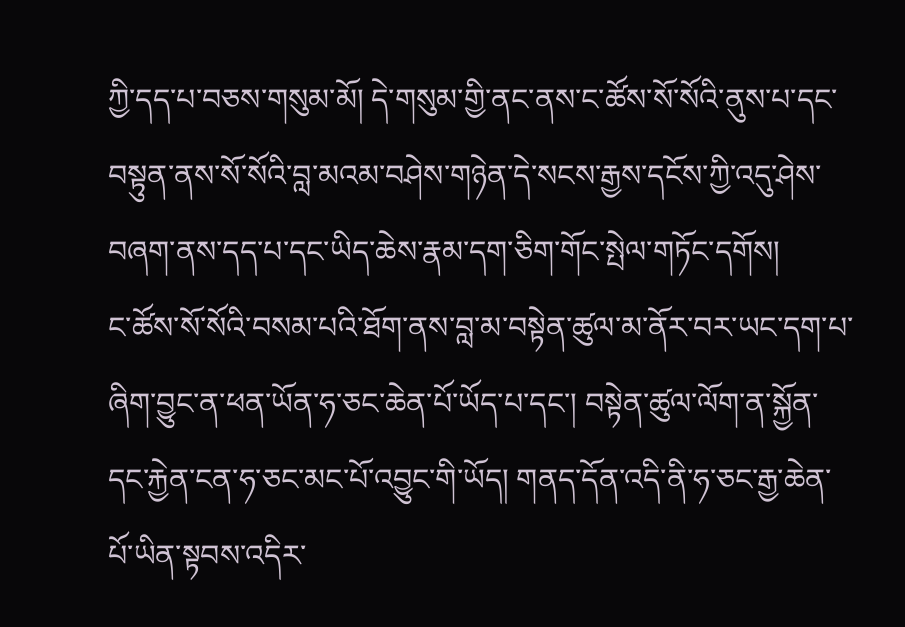ཀྱི་དད་པ་བཅས་གསུམ་མོ། དེ་གསུམ་གྱི་ནང་ནས་ང་ཚོས་སོ་སོའི་ནུས་པ་དང་བསྟུན་ནས་སོ་སོའི་བླ་མའམ་བཤེས་གཉེན་དེ་སངས་རྒྱས་དངོས་ཀྱི་འདུ་ཤེས་བཞག་ནས་དད་པ་དང་ཡིད་ཆེས་རྣམ་དག་ཅིག་གོང་སྤེལ་གཏོང་དགོས།
ང་ཚོས་སོ་སོའི་བསམ་པའི་ཐོག་ནས་བླ་མ་བསྟེན་ཚུལ་མ་ནོར་བར་ཡང་དག་པ་ཞིག་བྱུང་ན་ཕན་ཡོན་ཧ་ཅང་ཆེན་པོ་ཡོད་པ་དང་། བསྟེན་ཚུལ་ལོག་ན་སྐྱོན་དང་རྐྱེན་ངན་ཧ་ཅང་མང་པོ་འབྱུང་གི་ཡོད། གནད་དོན་འདི་ནི་ཧ་ཅང་རྒྱ་ཆེན་པོ་ཡིན་སྟབས་འདིར་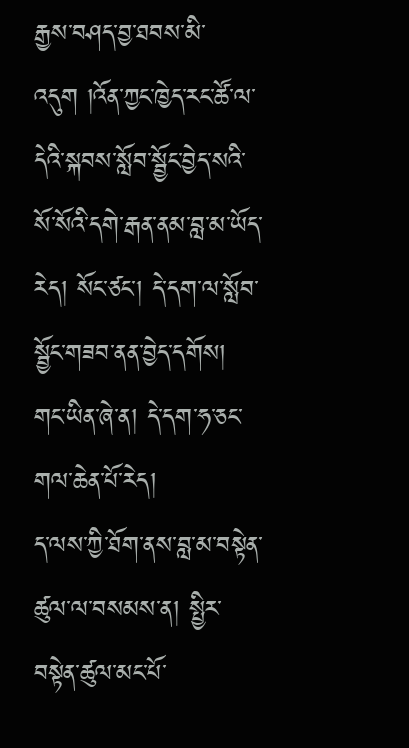རྒྱས་བཤད་བྱ་ཐབས་མི་འདུག །འོན་ཀྱང་ཁྱེད་རང་ཚོ་ལ་དེའི་སྐབས་སློབ་སྦྱོང་བྱེད་སའི་སོ་སོའི་དགེ་རྒན་ནམ་བླ་མ་ཡོད་རེད། སོང་ཙང་། དེ་དག་ལ་སློབ་སྦྱོང་གཟབ་ནན་བྱེད་དགོས། གང་ཡིན་ཞེ་ན། དེ་དག་ཧ་ཅང་གལ་ཆེན་པོ་རེད།
ད་ལས་ཀྱི་ཐོག་ནས་བླ་མ་བསྟེན་ཚུལ་ལ་བསམས་ན། སྤྱིར་བསྟེན་ཚུལ་མང་པོ་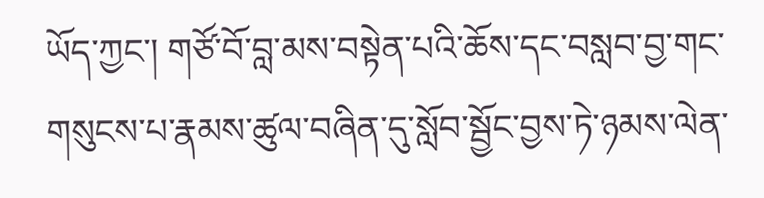ཡོད་ཀྱང་། གཙོ་བོ་བླ་མས་བསྟེན་པའི་ཆོས་དང་བསླབ་བྱ་གང་གསུངས་པ་རྣམས་ཚུལ་བཞིན་དུ་སློབ་སྦྱོང་བྱས་ཏེ་ཉམས་ལེན་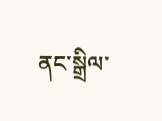ནང་སྒྲིལ་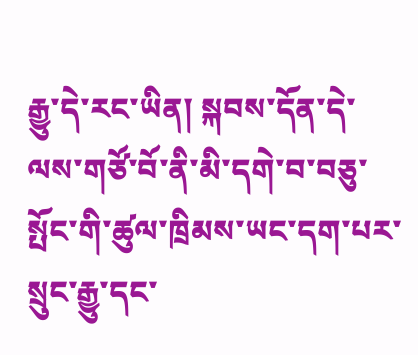རྒྱུ་དེ་རང་ཡིན། སྐབས་དོན་དེ་ལས་གཙོ་བོ་ནི་མི་དགེ་བ་བཅུ་སྤོང་གི་ཚུལ་ཁྲིམས་ཡང་དག་པར་སྲུང་རྒྱུ་དང་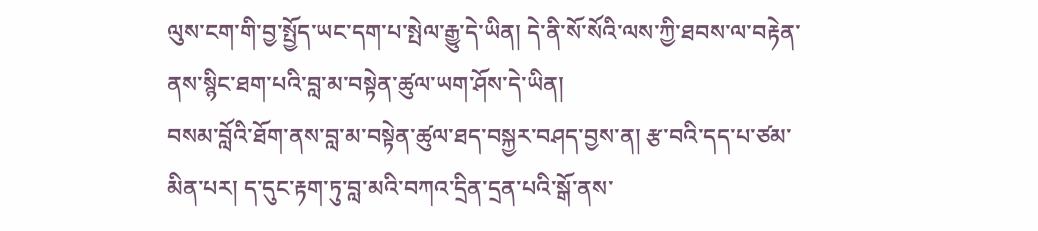ལུས་ངག་གི་བྱ་སྤྱོད་ཡང་དག་པ་སྤེལ་རྒྱུ་དེ་ཡིན། དེ་ནི་སོ་སོའི་ལས་ཀྱི་ཐབས་ལ་བརྟེན་ནས་སྙིང་ཐག་པའི་བླ་མ་བསྟེན་ཚུལ་ཡག་ཤོས་དེ་ཡིན།
བསམ་བློའི་ཐོག་ནས་བླ་མ་བསྟེན་ཚུལ་ཐད་བསྐྱར་བཤད་བྱས་ན། རྩ་བའི་དད་པ་ཙམ་མིན་པར། ད་དུང་རྟག་ཏུ་བླ་མའི་བཀའ་དྲིན་དྲན་པའི་སྒོ་ནས་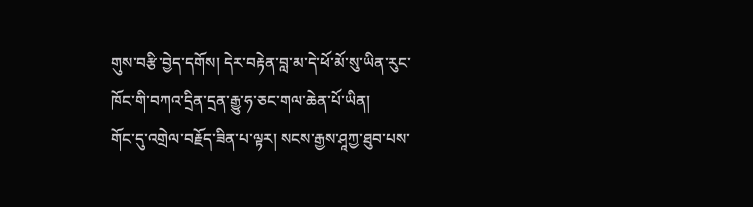གུས་བརྩི་བྱེད་དགོས། དེར་བརྟེན་བླ་མ་དེ་ཕོ་མོ་སུ་ཡིན་རུང་ཁོང་གི་བཀའ་དྲིན་དྲན་རྒྱུ་ཧ་ཅང་གལ་ཆེན་པོ་ཡིན།
གོང་དུ་འགྲེལ་བརྗོད་ཟིན་པ་ལྟར། སངས་རྒྱས་ཤཱཀྱ་ཐུབ་པས་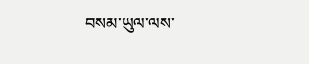བསམ་ཡུལ་ལས་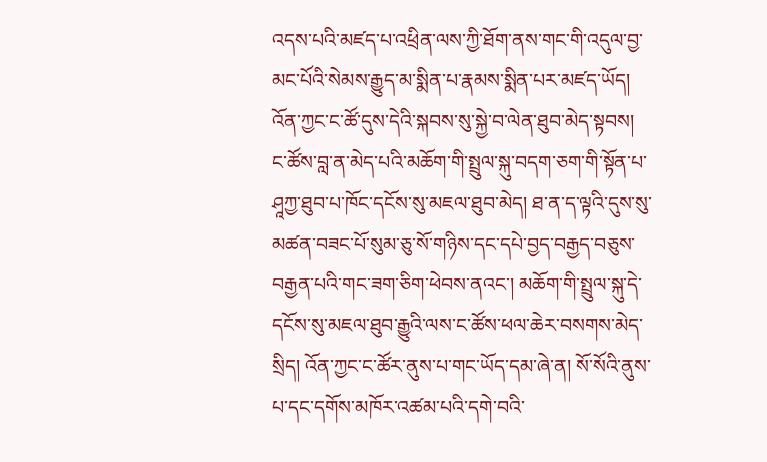འདས་པའི་མཛད་པ་འཕྲིན་ལས་ཀྱི་ཐོག་ནས་གང་གི་འདུལ་བྱ་མང་པོའི་སེམས་རྒྱུད་མ་སྨིན་པ་རྣམས་སྨིན་པར་མཛད་ཡོད། འོན་ཀྱང་ང་ཚོ་དུས་དེའི་སྐབས་སུ་སྐྱེ་བ་ལེན་ཐུབ་མེད་སྟབས། ང་ཚོས་བླ་ན་མེད་པའི་མཆོག་གི་སྤྲུལ་སྐུ་བདག་ཅག་གི་སྟོན་པ་ཤཱཀྱ་ཐུབ་པ་ཁོང་དངོས་སུ་མཇལ་ཐུབ་མེད། ཐ་ན་ད་ལྟའི་དུས་སུ་མཚན་བཟང་པོ་སུམ་ཅུ་སོ་གཉིས་དང་དཔེ་བྱད་བརྒྱད་བཅུས་བརྒྱན་པའི་གང་ཟག་ཅིག་ཕེབས་ནའང་། མཆོག་གི་སྤྲུལ་སྐུ་དེ་དངོས་སུ་མཇལ་ཐུབ་རྒྱུའི་ལས་ང་ཚོས་ཕལ་ཆེར་བསགས་མེད་སྲིད། འོན་ཀྱང་ང་ཚོར་ནུས་པ་གང་ཡོད་དམ་ཞེ་ན། སོ་སོའི་ནུས་པ་དང་དགོས་མཁོར་འཚམ་པའི་དགེ་བའི་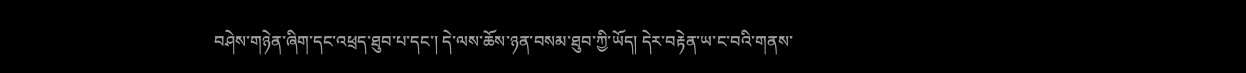བཤེས་གཉེན་ཞིག་དང་འཕྲད་ཐུབ་པ་དང་། དེ་ལས་ཆོས་ཉན་བསམ་ཐུབ་ཀྱི་ཡོད། དེར་བརྟེན་ཡ་ང་བའི་གནས་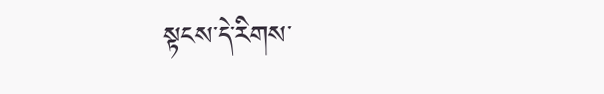སྟངས་དེ་རིགས་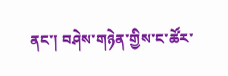ནང་། བཤེས་གཉེན་གྱིས་ང་ཚོར་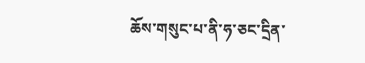ཆོས་གསུང་པ་ནི་ཧ་ཅང་དྲིན་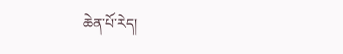ཆེན་པོ་རེད།